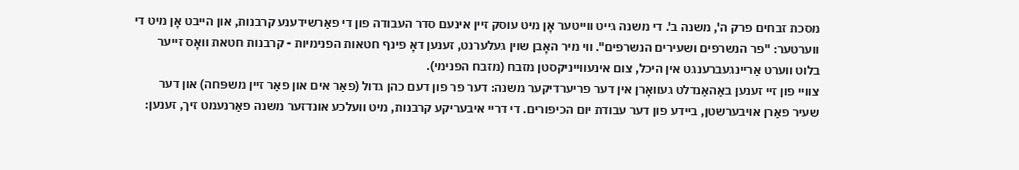מסכת זבחים פרק ה', משנה ב'. די משנה גייט ווייטער אָן מיט עוסק זיין אינעם סדר העבודה פון די פאַרשידענע קרבנות, און הייבט אָן מיט די ווערטער: "פר הנשרפים ושעירים הנשרפים". ווי מיר האָבן שוין געלערנט, זענען דאָ פינף חטאות הפנימיות - קרבנות חטאת וואָס זייער בלוט ווערט אַריינגעברענגט אין היכל, צום אינעווייניקסטן מזבח (מזבח הפנימי).
צוויי פון זיי זענען באַהאַנדלט געוואָרן אין דער פריערדיקער משנה: דער פר פון דעם כהן גדול (פאַר אים און פאַר זיין משפּחה) און דער שעיר פאַרן אויבערשטן, ביידע פון דער עבודת יום הכיפורים. די דריי איבעריקע קרבנות, מיט וועלכע אונדזער משנה פאַרנעמט זיך, זענען: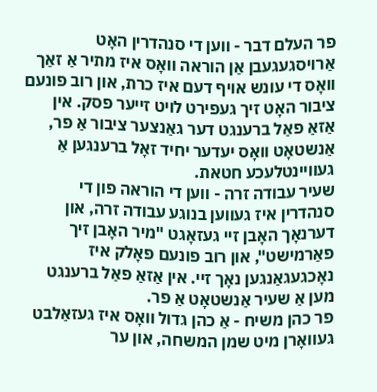פר העלם דבר - ווען די סנהדרין האָט אַרויסגעגעבן אַן הוראה וואָס איז מתיר אַ זאַך וואָס די עונש אויף דעם איז כרת, און רוב פונעם ציבור האָט זיך געפירט לויט זייער פסק. אין אַזאַ פאַל ברענגט דער גאַנצער ציבור אַ פר, אַנשטאָט וואָס יעדער יחיד זאָל ברענגען אַ געוויינטלעכע חטאת.
שעיר עבודה זרה - ווען די הוראה פון די סנהדרין איז געווען בנוגע עבודה זרה, און דערנאָך האָבן זיי געזאָגט "מיר האָבן זיך פאַרמישט", און רוב פונעם פאָלק איז נאָכגעגאַנגען נאָך זיי. אין אַזאַ פאַל ברענגט מען אַ שעיר אַנשטאָט אַ פר.
פר כהן משיח - אַ כהן גדול וואָס איז געזאַלבט געוואָרן מיט שמן המשחה, און ער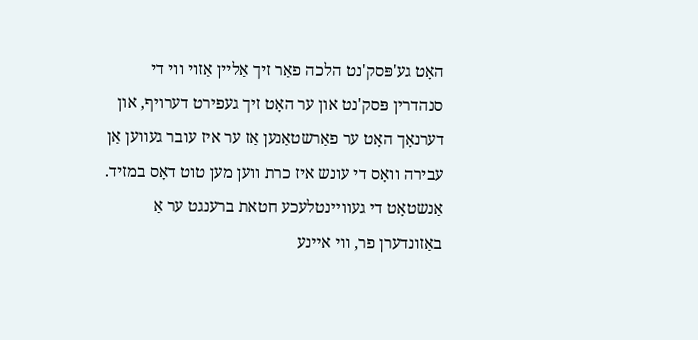האָט גע'פּסק'נט הלכה פאַר זיך אַליין אַזוי ווי די סנהדרין פּסק'נט און ער האָט זיך געפירט דערויף, און דערנאָך האָט ער פאַרשטאַנען אַז ער איז עובר געווען אַן עבירה וואָס די עונש איז כרת ווען מען טוט דאָס במזיד. אַנשטאָט די געוויינטלעכע חטאת ברענגט ער אַ באַזונדערן פר, ווי איינע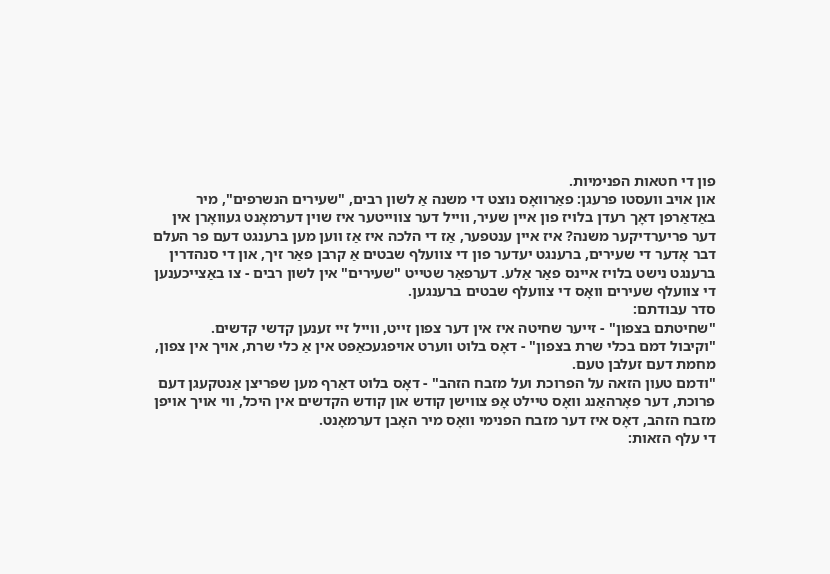פון די חטאות הפנימיות.
און אויב וועסטו פרעגן: פאַרוואָס נוצט די משנה אַ לשון רבים, "שעירים הנשרפים", מיר באַדאַרפן דאָך רעדן בלויז פון איין שעיר, ווייל דער צווייטער איז שוין דערמאָנט געוואָרן אין דער פריערדיקער משנה? איז איין ענטפער, אַז די הלכה איז אַז ווען מען ברענגט דעם פר העלם דבר אָדער די שעירים, ברענגט יעדער פון די צוועלף שבטים אַ קרבן פאַר זיך, און די סנהדרין ברענגט נישט בלויז איינס פאַר אַלע. דערפאַר שטייט "שעירים" אין לשון רבים - צו באַצייכענען די צוועלף שעירים וואָס די צוועלף שבטים ברענגען.
סדר עבודתם:
"שחיטתם בצפון" - זייער שחיטה איז אין דער צפון זייט, ווייל זיי זענען קדשי קדשים.
"וקיבול דמם בכלי שרת בצפון" - דאָס בלוט ווערט אויפגעכאַפּט אין אַ כלי שרת, אויך אין צפון, מחמת דעם זעלבן טעם.
"ודמם טעון הזאה על הפרוכת ועל מזבח הזהב" - דאָס בלוט דאַרף מען שפּריצן אַנטקעגן דעם פרוכת, דער פאָרהאַנג וואָס טיילט אָפּ צווישן קודש און קודש הקדשים אין היכל, ווי אויך אויפן מזבח הזהב, דאָס איז דער מזבח הפנימי וואָס מיר האָבן דערמאָנט.
די עלף הזאות: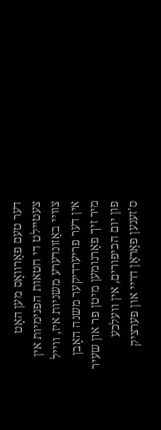דער טעם פאַרוואָס מען האָט צעטיילט די חטאות הפנימיות אין צוויי באַזונדערע משניות איז, ווייל אין דער פריערדיקער משנה האָבן מיר זיך פאַרנומען מיטן פר און שעיר פון יום הכיפורים, אין וועלכע ס'זענען פאַראַן דריי און פערציק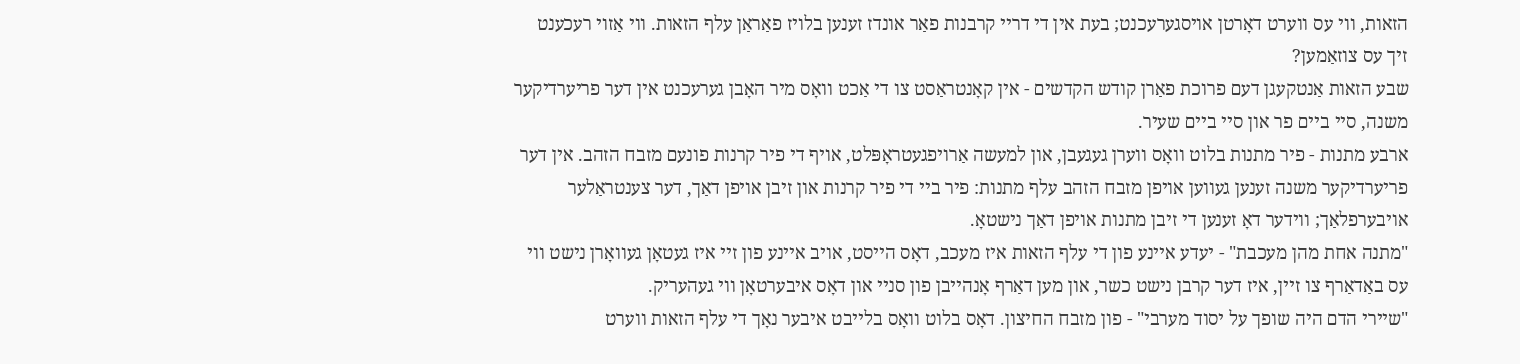הזאות, ווי עס ווערט דאָרטן אויסגערעכנט; בעת אין די דריי קרבנות פאַר אונדז זענען בלויז פאַראַן עלף הזאות. ווי אַזוי רעכענט זיך עס צוזאַמען?
שבע הזאות אַנטקעגן דעם פרוכת פאַרן קודש הקדשים - אין קאָנטראַסט צו די אַכט וואָס מיר האָבן גערעכנט אין דער פריערדיקער משנה, סיי ביים פר און סיי ביים שעיר.
ארבע מתנות - פיר מתנות בלוט וואָס ווערן געגעבן, און למעשה אַרויפגעטראָפּלט, אויף די פיר קרנות פונעם מזבח הזהב. אין דער פריערדיקער משנה זענען געווען אויפן מזבח הזהב עלף מתנות: פיר ביי די פיר קרנות און זיבן אויפן דאַך, דער צענטראַלער אויבערפלאַך; ווידער דאָ זענען די זיבן מתנות אויפן דאַך נישטאָ.
"מתנה אחת מהן מעכבת" - יעדע איינע פון די עלף הזאות איז מעכב, דאָס הייסט, אויב איינע פון זיי איז געטאָן געוואָרן נישט ווי עס באַדאַרף צו זיין, איז דער קרבן נישט כשר, און מען דאַרף אָנהייבן פון סניי און דאָס איבערטאָן ווי געהעריק.
"שיירי הדם היה שופך על יסוד מערבי" - פון מזבח החיצון. דאָס בלוט וואָס בלייבט איבער נאָך די עלף הזאות ווערט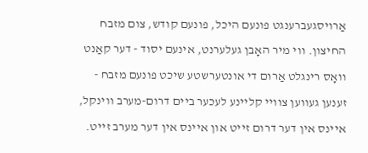אַרויסגעברענגט פונעם היכל, פונעם קודש, צום מזבח החיצון. ווי מיר האָבן געלערנט, אינעם יסוד - דער קאַנט וואָס רינגלט אַרום די אונטערשטע שיכט פונעם מזבח - זענען געווען צוויי קליינע לעכער ביים דרום-מערב ווינקל, איינס אין דער דרום זייט און איינס אין דער מערב זייט.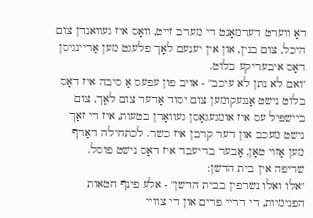דאָ ווערט דערמאָנט די מערב זייט, וואָס איז געוואנדן צום היכל, צום בנין, און אין יענעם לאָך פלעגט מען אַריינגיסן דאָס איבעריקע בלוט.
"ואם לא נתן לא עיכב" - אויב פון עפעס אַ סיבה איז דאָס בלוט נישט אָנגעקומען צום יסוד אָדער צום לאָך, צום ביישפּיל עס איז אומגעגאָסן געוואָרן בטעות, איז די זאַך נישט מעכב און דער קרבן איז כשר. לכתחילה דאַרף מען אַזוי טאָן, אָבער בדיעבד איז דאָס נישט פוסל.
שריפה אין בית הדשן:
"אלו ואלו נשרפין בבית הדשן" - אלע פינף חטאות הפנימיות, די דריי פרים און די צוויי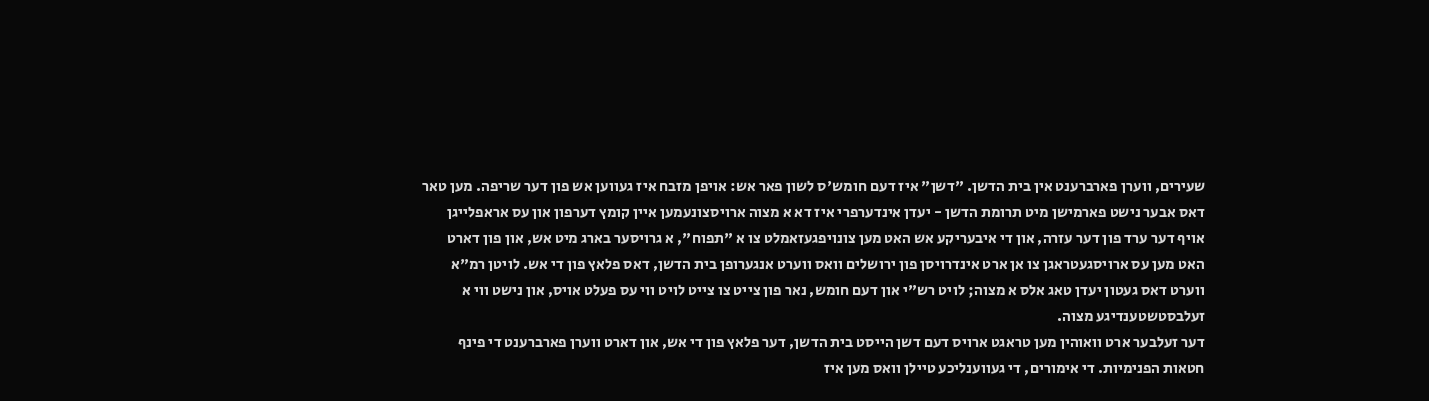שעירים, ווערן פארברענט אין בית הדשן. "דשן" איז דעם חומש'ס לשון פאר אש: אויפן מזבח איז געווען אש פון דער שריפה. מען טאר דאס אבער נישט פארמישן מיט תרומת הדשן - יעדן אינדערפרי איז דא א מצוה ארויסצונעמען איין קומץ דערפון און עס אראפלייגן אויף דער ערד פון דער עזרה, און די איבעריקע אש האט מען צונויפגעזאמלט צו א "תפוח", א גרויסער בארג מיט אש, און פון דארט האט מען עס ארויסגעטראגן צו אן ארט אינדרויסן פון ירושלים וואס ווערט אנגערופן בית הדשן, דאס פלאץ פון די אש. לויטן רמ"א ווערט דאס געטון יעדן טאג אלס א מצוה; לויט רש"י און דעם חומש, נאר פון צייט צו צייט לויט ווי עס פעלט אויס, און נישט ווי א זעלבסטשטענדיגע מצוה.
דער זעלבער ארט וואוהין מען טראגט ארויס דעם דשן הייסט בית הדשן, דער פלאץ פון די אש, און דארט ווערן פארברענט די פינף חטאות הפנימיות. די אימורים, די געווענליכע טיילן וואס מען איז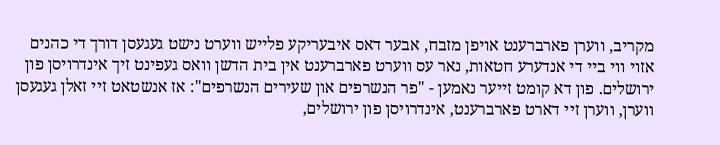מקריב, ווערן פארברענט אויפן מזבח, אבער דאס איבעריקע פלייש ווערט נישט געגעסן דורך די כהנים אזוי ווי ביי די אנדערע חטאות, נאר עס ווערט פארברענט אין בית הדשן וואס געפינט זיך אינדרויסן פון ירושלים. פון דא קומט זייער נאמען - "פר הנשרפים און שעירים הנשרפים": אז אנשטאט זיי זאלן געגעסן ווערן, ווערן זיי דארט פארברענט, אינדרויסן פון ירושלים,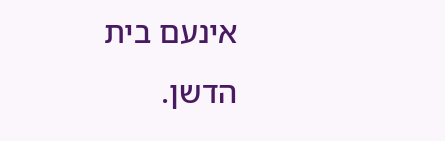אינעם בית הדשן.